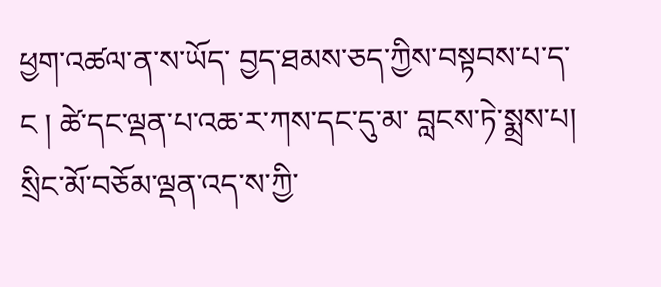ཕྱག་འཚལ་ན་ས་ཡོད་ བྱད་ཐམས་ཅད་ཀྱིས་བསྟབས་པ་ད་ང ། ཚེ་དང་ལྡན་པ་འཆ་ར་ཀས་དང་དུ་མ་ བླངས་ཏེ་སྨྲས་པ། སྲིང་མོ་བཅོམ་ལྡན་འད་ས་ཀྱི་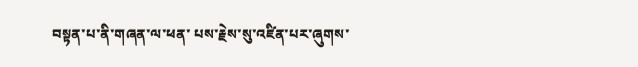བསྟན་པ་ནི་གཞན་ལ་ཕན་ པས་རྗེས་སུ་འཛིན་པར་ཞུགས་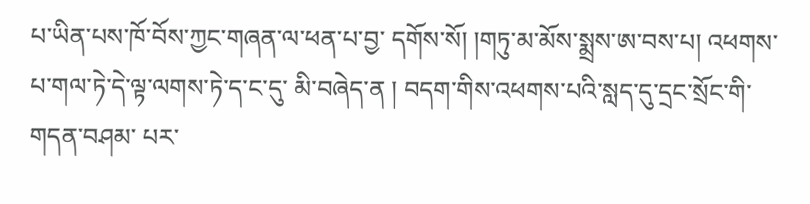པ་ཡིན་པས་ཁོ་བོས་ཀྱང་གཞན་ལ་ཕན་པ་བྱ་ དགོས་སོ། །གཏུ་མ་མོས་སྨྲས་ཨ་བས་པ། འཕགས་པ་གལ་ཏེ་དེ་ལྟ་ལགས་ཏེ་ད་ང་དུ་ མི་བཞེད་ན ། བདག་གིས་འཕགས་པའི་སླད་དུ་དྲང་སྲོང་གི་གདན་བཤམ་ པར་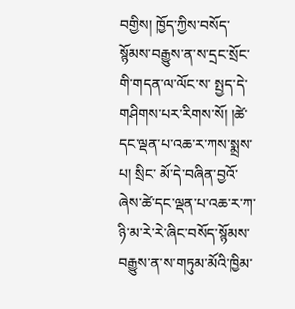བགྱིས། ཁྱོད་ཀྱིས་བསོད་སྙོམས་བརྒྱུས་ན་ས་དྲང་སྲོང་གི་གདན་ལ་ལོང་ས་ སྤྱད་དེ་གཤིགས་པར་རིགས་སོ། །ཚེ་དང་ལྡན་པ་འཆ་ར་ཀས་སྨྲས་པ། སྲིང་ མོ་དེ་བཞིན་བྱའོ་ཞེས་ཚེ་དང་ལྡན་པ་འཆ་ར་ཀ་ཉི་མ་རེ་རེ་ཞིང་བསོད་སྙོམས་ བརྒྱུས་ན་ས་གཏུམ་མོའི་ཁྱིམ་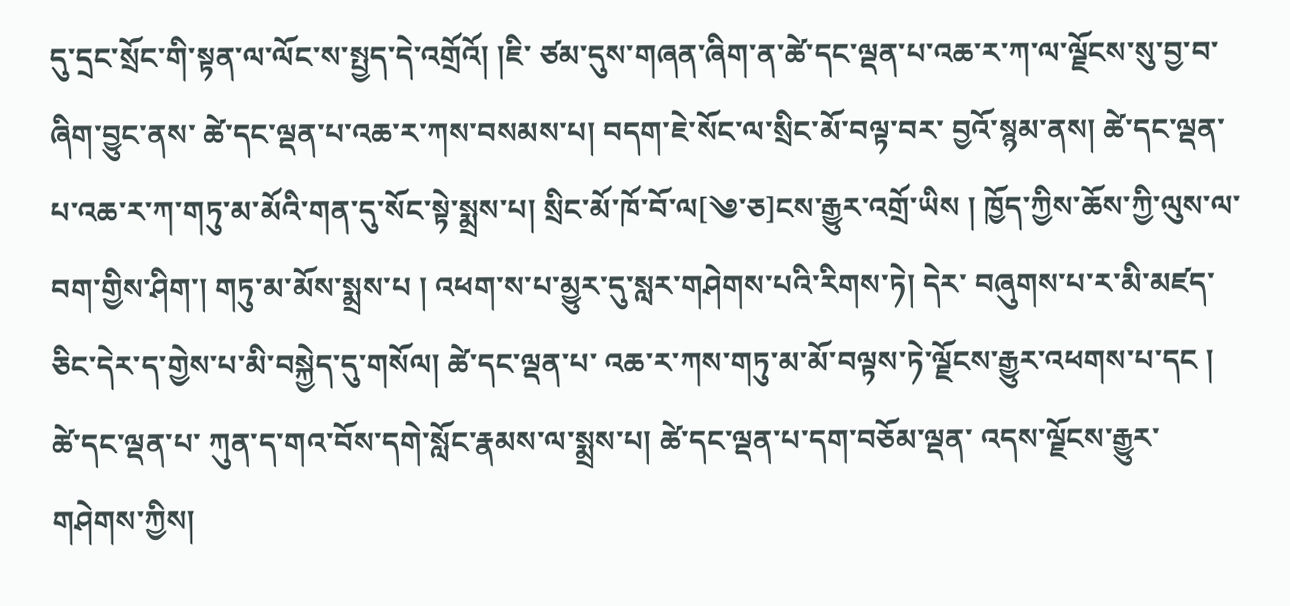དུ་དྲང་སྲོང་གི་སྟན་ལ་ལོང་ས་སྤྱད་དེ་འགྲོའོ། །ཇི་ ཙམ་དུས་གཞན་ཞིག་ན་ཚེ་དང་ལྡན་པ་འཆ་ར་ཀ་ལ་ལྗོངས་སུ་བྱ་བ་ཞིག་བྱུང་ནས་ ཚེ་དང་ལྡན་པ་འཆ་ར་ཀས་བསམས་པ། བདག་ཇེ་སོང་ལ་སྲིང་མོ་བལྟ་བར་ བྱའོ་སྙམ་ནས། ཚེ་དང་ལྡན་པ་འཆ་ར་ཀ་གཏུ་མ་མོའི་གན་དུ་སོང་སྟེ་སྨྲས་པ། སྲིང་མོ་ཁོ་བོ་ལ[༄་ཅ]ངས་རྒྱུར་འགྲོ་ཡིས ། ཁྱོད་ཀྱིས་ཆོས་ཀྱི་ལུས་ལ་བག་གྱིས་ཤིག་། གཏུ་མ་མོས་སྨྲས་པ ། འཕག་ས་པ་མྱུར་དུ་སླར་གཤེགས་པའི་རིགས་ཏེ། དེར་ བཞུགས་པ་ར་མི་མཛད་ཅིང་དེར་ད་གྱེས་པ་མི་བསྐྱེད་དུ་གསོལ། ཚེ་དང་ལྡན་པ་ འཆ་ར་ཀས་གཏུ་མ་མོ་བལྟས་ཏེ་ལྗོངས་རྒྱུར་འཕགས་པ་དང ། ཚེ་དང་ལྡན་པ་ ཀུན་ད་གའ་བོས་དགེ་སློང་རྣམས་ལ་སྨྲས་པ། ཚེ་དང་ལྡན་པ་དག་བཅོམ་ལྡན་ འདས་ལྗོངས་རྒྱུར་གཤེགས་ཀྱིས།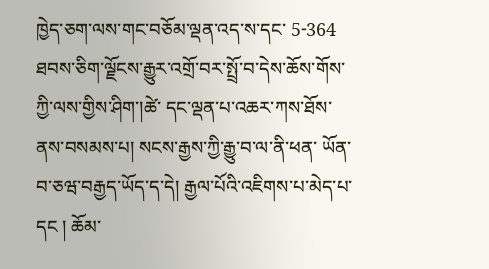ཁྱེད་ཅག་ལས་གང་བཅོམ་ལྡན་འད་ས་དང་ 5-364 ཐབས་ཅིག་ལྗོངས་རྒྱུར་འགྲོ་བར་སྤྲོ་བ་དེས་ཆོས་གོས་ཀྱི་ལས་གྱིས་ཤིག་།ཚེ་ དང་ལྡན་པ་འཆར་ཀས་ཐོས་ནས་བསམས་པ། སངས་རྒྱས་ཀྱི་རྒྱུ་བ་ལ་ནི་ཕན་ ཡོན་བ་ཅཝ་བརྒྱད་ཡོད་ད་དེ། རྒྱལ་པོའི་འཇིགས་པ་མེད་པ་དང ། ཆོམ་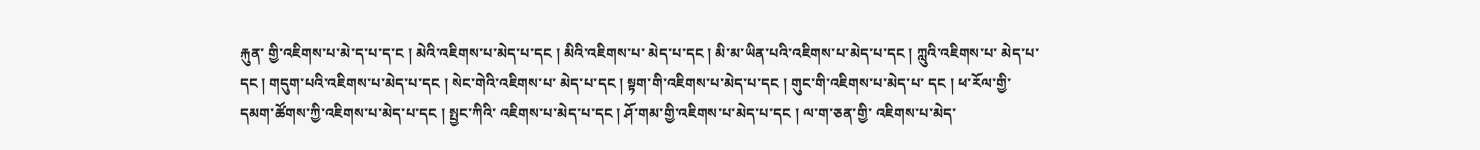རྐུན་ གྱི་འཇིགས་པ་མེ་ད་པ་ད་ང ། མེའི་འཇིགས་པ་མེད་པ་དང ། མིའི་འཇིགས་པ་ མེད་པ་དང ། མི་མ་ཡིན་པའི་འཇིགས་པ་མེད་པ་དང ། ཀླུའི་འཇིགས་པ་ མེད་པ་དང ། གདུག་པའི་འཇིགས་པ་མེད་པ་དང ། སེང་གེའི་འཇིགས་པ་ མེད་པ་དང ། སྟག་གི་འཇིགས་པ་མེད་པ་དང ། གུང་གི་འཇིགས་པ་མེད་པ་ དང ། ཕ་རོལ་གྱི་དམག་ཚོགས་ཀྱི་འཇིགས་པ་མེད་པ་དང ། སྤྱང་ཀིའི་ འཇིགས་པ་མེད་པ་དང ། ཤོ་གམ་གྱི་འཇིགས་པ་མེད་པ་དང ། ལ་ག་ཅན་གྱི་ འཇིགས་པ་མེད་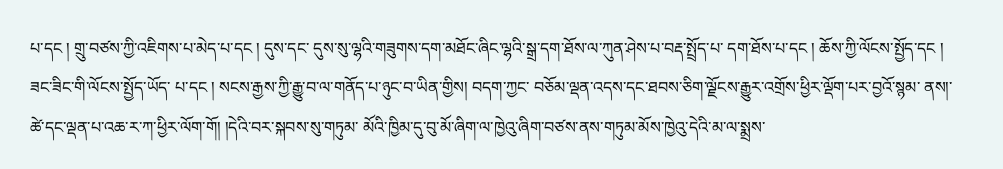པ་དང ། གྲུ་བཙས་ཀྱི་འཇིགས་པ་མེད་པ་དང ། དུས་དང་ དུས་སུ་ལྷའི་གཟུགས་དག་མཐོང་ཞིང་ལྷའི་སྒྲ་དག་ཐོས་ལ་ཀུན་ཤེས་པ་བརྡ་སྤྲོད་པ་ དག་ཐོས་པ་དང ། ཆོས་ཀྱི་ལོངས་སྤྱོད་དང ། ཟང་ཟིང་གི་ལོངས་སྤྱོད་ཡོད་ པ་དང ། སངས་རྒྱས་ཀྱི་རྒྱུ་བ་ལ་གནོད་པ་ཉུང་བ་ཡིན་གྱིས། བདག་ཀྱང་ བཅོམ་ལྡན་འདས་དང་ཐབས་ཅིག་ལྗོངས་རྒྱུར་འགྲོས་ཕྱིར་ལྡོག་པར་བྱའོ་སྙམ་ ནས།་ཚེ་དང་ལྡན་པ་འཆ་ར་ཀ་ཕྱིར་ལོག་གོ། །དེའི་བར་སྐབས་སུ་གཏུམ་ མོའི་ཁྱིམ་དུ་བུ་མོ་ཞིག་ལ་ཁྱེའུ་ཞིག་བཙས་ནས་གཏུམ་མོས་ཁྱེའུ་དེའི་མ་ལ་སྨྲས་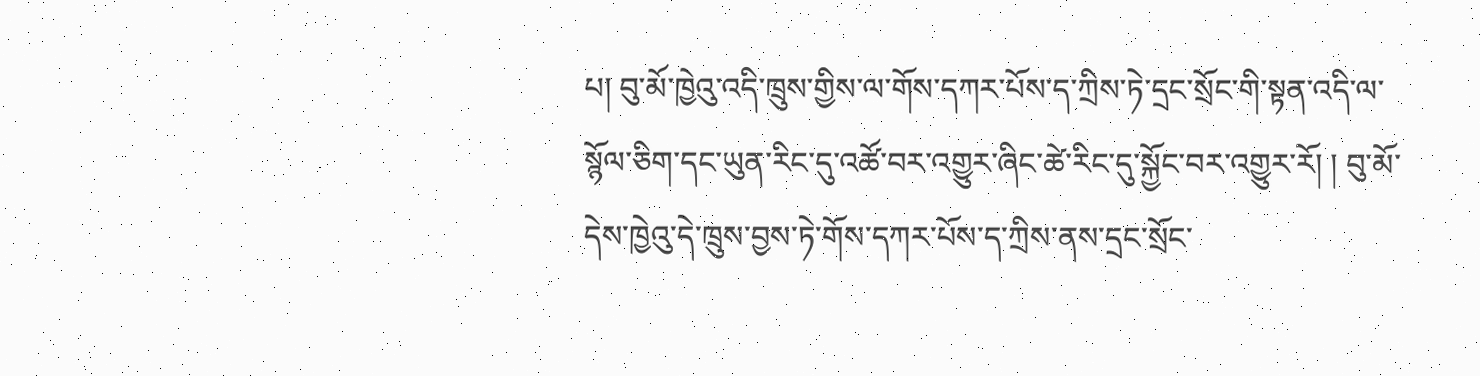པ། བུ་མོ་ཁྱེའུ་འདི་ཁྲུས་གྱིས་ལ་གོས་དཀར་པོས་ད་ཀྲིས་ཏེ་དྲང་སྲོང་གི་སྟན་འདི་ལ་ སྙོལ་ཅིག་དང་ཡུན་རིང་དུ་འཚོ་བར་འགྱུར་ཞིང་ཚེ་རིང་དུ་སྐྱོང་བར་འགྱུར་རོ། ། བུ་མོ་དེས་ཁྱེའུ་དེ་ཁྲུས་བྱས་ཏེ་གོས་དཀར་པོས་ད་ཀྲིས་ནས་དྲང་སྲོང་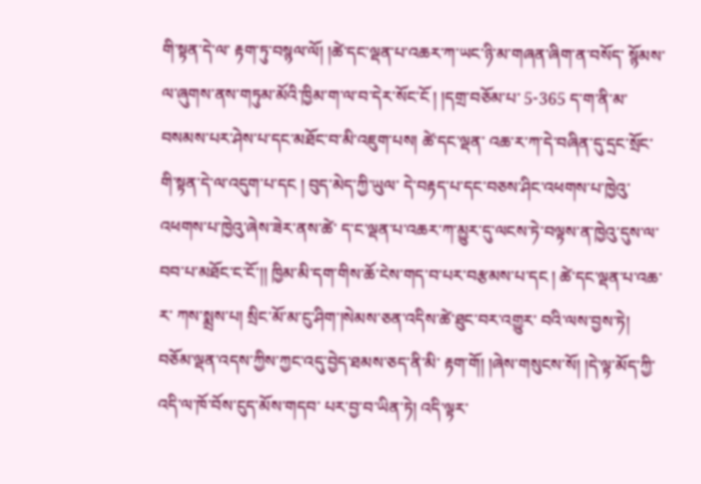གི་སྟན་དེ་ལ་ རྟག་ཏུ་བསྙལ་ལོ། །ཚེ་དང་ལྡན་པ་འཆར་ཀ་ཡང་ཉི་མ་གཞན་ཞིག་ན་བསོད་ སྙོམས་ལ་ཞུགས་ནས་གཏུམ་མོའི་ཁྱིམ་ག་ལ་བ་དེར་སོང་ངོ ། །དགྲ་བཅོམ་པ་ 5-365 ད་ག་ནི་མ་བསམས་པར་ཤེས་པ་དང་མཐོང་བ་མི་འཇུག་པས། ཚེ་དང་ལྡན་ འཆ་ར་ཀ་དེ་བཞིན་དུ་དྲང་སྲོང་གི་སྟན་དེ་ལ་འདུག་པ་དང ། བུད་མེད་ཀྱི་ཡུལ་ དེ་བརྟད་པ་དང་བཅས་ཤིང་འཕགས་པ་ཁྱེའུ་འཕགས་པ་ཁྱེའུ་ཞེས་ཟེར་ནས་ཚེ་ ད་ང་ལྡན་པ་འཆར་ཀ་མྱུར་དུ་ལངས་ཏེ་བལྟས་ན་ཁྱེའུ་དུས་ལ་བབ་པ་མཐོང་ང་ངོ་།། ཁྱིམ་མི་དག་གིས་ཆོ་ངེས་གད་བ་པར་བརྩམས་པ་དང ། ཚེ་དང་ལྡན་པ་འཆ་ར་ ཀས་སྨྲས་པ། སྲིང་མོ་མ་ངུ་ཤིག་།སེམས་ཅན་འདིས་ཚེ་ཐུང་བར་འགྱུར་ བའི་ལས་བྱས་ཏེ། བཅོམ་ལྡན་འདས་ཀྱིས་ཀྱང་འདུ་བྱེད་ཐམས་ཅད་ནི་མི་ རྟག་གོ། །ཞེས་གསུངས་སོ། །དེ་ལྟ་མོད་ཀྱི་འདི་ལ་ཁོ་བོས་ངུད་མོས་གདབ་ པར་བྱ་བ་ཡིན་ཏེ། འདི་ལྟར་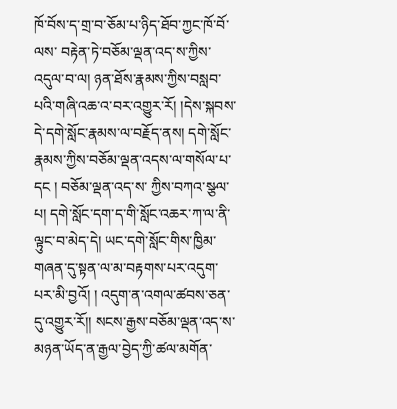ཁོ་བོས་ད་གྲ་བ་ཅོམ་པ་ཉིད་ཐོབ་ཀྱང་ཁོ་བོ་ལས་ བརྟེན་ཏེ་བཅོམ་ལྡན་འད་ས་ཀྱིས་འདུལ་བ་ལ། ཉན་ཐོས་རྣམས་ཀྱིས་བསླབ་ པའི་གཞི་འཆ་འ་བར་འགྱུར་རོ། །དེས་སྐབས་དེ་དགེ་སློང་རྣམས་ལ་བརྗོད་ནས། དགེ་སློང་རྣམས་ཀྱིས་བཅོམ་ལྡན་འདས་ལ་གསོལ་པ་དང ། བཅོམ་ལྡན་འད་ས་ ཀྱིས་བཀའ་སྩལ་པ། དགེ་སློང་དག་ད་གི་སློང་འཆར་ཀ་ལ་ནི་ལྟུང་བ་མེད་དེ། ཡང་དགེ་སློང་གིས་ཁྱིམ་གཞན་དུ་སྟན་ལ་མ་བརྟགས་པར་འདུག་པར་མི་བྱའོ། ། འདུག་ན་འགལ་ཚབས་ཅན་དུ་འགྱུར་རོ།། སངས་རྒྱས་བཅོམ་ལྡན་འད་ས་མཉན་ཡོད་ན་རྒྱལ་བྱེད་ཀྱི་ཚལ་མགོན་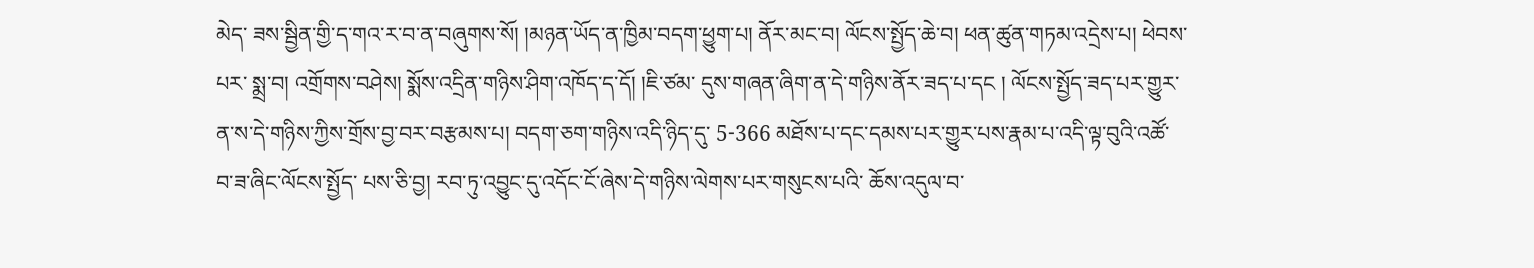མེད་ ཟས་སྦྱིན་གྱི་ད་གའ་ར་བ་ན་བཞུགས་སོ། །མཉན་ཡོད་ན་ཁྱིམ་བདག་ཕྱུག་པ། ནོར་མང་བ། ལོངས་སྤྱོད་ཆེ་བ། ཕན་ཚུན་གཏམ་འདྲེས་པ། ཕེབས་པར་ སྨྲ་བ། འགྲོགས་བཤེས། སྨོས་འདྲིན་གཉིས་ཤིག་འཁོད་ད་དོ། །ཇི་ཙམ་ དུས་གཞན་ཞིག་ན་དེ་གཉིས་ནོར་ཟད་པ་དང ། ལོངས་སྤྱོད་ཟད་པར་གྱུར་ ན་ས་དེ་གཉིས་ཀྱིས་གྲོས་བྱ་བར་བརྩམས་པ། བདག་ཅག་གཉིས་འདི་ཉིད་དུ་ 5-366 མཐོས་པ་དང་དམས་པར་གྱུར་པས་རྣམ་པ་འདི་ལྟ་བུའི་འཚོ་བ་ཟ་ཞིང་ལོངས་སྤྱོད་ པས་ཅི་བྱ། རབ་ཏུ་འབྱུང་དུ་འདོང་ངོ་ཞེས་དེ་གཉིས་ལེགས་པར་གསུངས་པའི་ ཆོས་འདུལ་བ་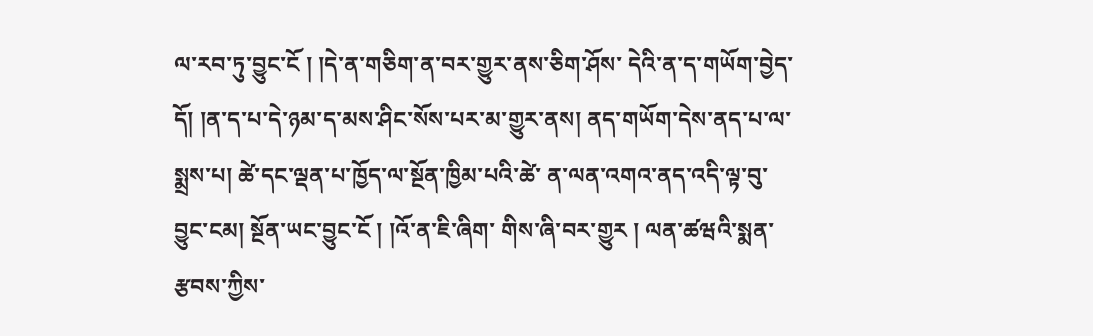ལ་རབ་ཏུ་བྱུང་ངོ ། །དེ་ན་གཅིག་ན་བར་གྱུར་ནས་ཅིག་ཤོས་ དེའི་ན་ད་གཡོག་བྱེད་དོ། །ན་ད་པ་དེ་ཉམ་ད་མས་ཤིང་སོས་པར་མ་གྱུར་ནས། ནད་གཡོག་དེས་ནད་པ་ལ་སྨྲས་པ། ཚེ་དང་ལྡན་པ་ཁྱོད་ལ་སྔོན་ཁྱིམ་པའི་ཚེ་ ན་ལན་འགའ་ནད་འདི་ལྟ་བུ་བྱུང་ངམ། སྔོན་ཡང་བྱུང་ངོ ། །འོ་ན་ཇི་ཞིག་ གིས་ཞི་བར་གྱུར ། ལན་ཚཝའི་སྨན་རྩབས་ཀྱིས་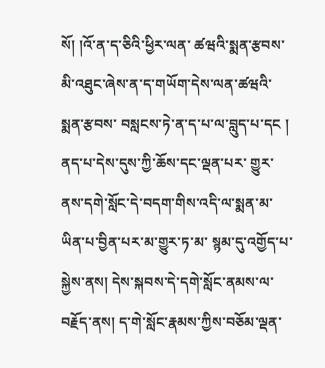སོ། །འོ་ན་ད་ཅིའི་ཕྱིར་ལན་ ཚཝའི་སྨན་རྩབས་མི་འཐུང་ཞེས་ན་ད་གཡོག་དེས་ལན་ཚཝའི་སྨན་རྩབས་ བསླངས་ཏེ་ན་ད་པ་ལ་བླུད་པ་དང ། ནད་པ་དེས་དུས་ཀྱི་ཆོས་དང་ལྡན་པར་ གྱུར་ནས་དགེ་སློང་དེ་བདག་གིས་འདི་ལ་སྨན་མ་ཡིན་པ་བྱིན་པར་མ་གྱུར་ཏ་མ་ སྙམ་དུ་འགྱོད་པ་སྐྱེས་ནས། དེས་སྐབས་དེ་དགེ་སློང་ནམས་ལ་བརྗོད་ནས། ད་གེ་སློང་རྣམས་ཀྱིས་བཅོམ་ལྡན་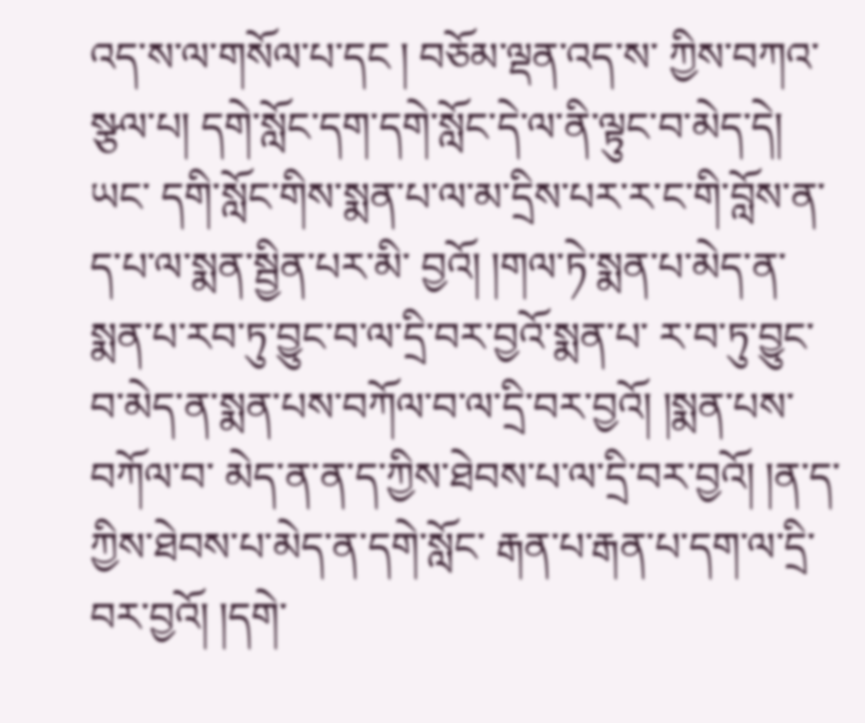འད་ས་ལ་གསོལ་པ་དང ། བཅོམ་ལྡན་འད་ས་ ཀྱིས་བཀའ་སྩལ་པ། དགེ་སློང་དག་དགེ་སློང་དེ་ལ་ནི་ལྟུང་བ་མེད་དེ། ཡང་ དགི་སློང་གིས་སྨན་པ་ལ་མ་དྲིས་པར་ར་ང་གི་བློས་ན་ད་པ་ལ་སྨན་སྦྱིན་པར་མི་ བྱའོ། །གལ་ཏེ་སྨན་པ་མེད་ན་སྨན་པ་རབ་ཏུ་བྱུང་བ་ལ་དྲི་བར་བྱའོ་སྨན་པ་ ར་བ་ཏུ་བྱུང་བ་མེད་ན་སྨན་པས་བཀོལ་བ་ལ་དྲི་བར་བྱའོ། །སྨན་པས་བཀོལ་བ་ མེད་ན་ན་ད་ཀྱིས་ཐེབས་པ་ལ་དྲི་བར་བྱའོ། །ན་ད་ཀྱིས་ཐེབས་པ་མེད་ན་དགེ་སློང་ རྒན་པ་རྒན་པ་དག་ལ་དྲི་བར་བྱའོ། །དགེ་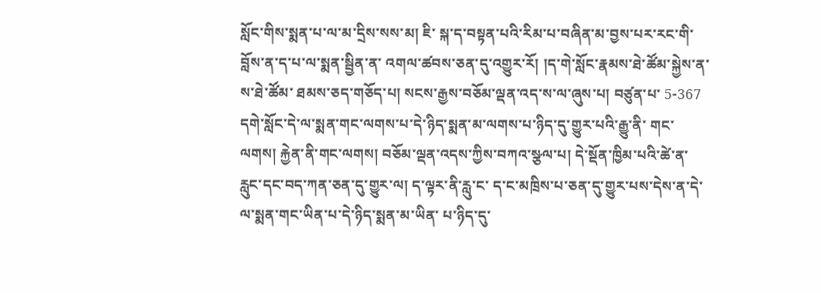སློང་གིས་སྨན་པ་ལ་མ་དྲིས་སས་མ། ཇི་ སྐ་ད་བསྟན་པའི་རིམ་པ་བཞིན་མ་བྱས་པར་རང་གི་བློས་ན་ད་པ་ལ་སྨན་སྦྱིན་ན་ འགལ་ཚབས་ཅན་དུ་འགྱུར་རོ། །ད་གེ་སློང་རྣམས་ཐེ་ཚོམ་སྐྱེས་ན་ས་ཐེ་ཚོམ་ ཐམས་ཅད་གཅོད་པ། སངས་རྒྱས་བཅོམ་ལྡན་འད་ས་ལ་ཞུས་པ། བཙུན་པ་ 5-367 དགེ་སློང་དེ་ལ་སྨན་གང་ལགས་པ་དེ་ཉིད་སྨན་མ་ལགས་པ་ཉིད་དུ་གྱུར་པའི་རྒྱུ་ནི་ གང་ལགས། རྐྱེན་ནི་གང་ལགས། བཅོམ་ལྡན་འདས་ཀྱིས་བཀའ་སྩལ་པ། དེ་སྡོན་ཁྱིམ་པའི་ཚེ་ན་རླུང་དང་བད་ཀན་ཅན་དུ་གྱུར་ལ། ད་ལྟར་ནི་རླུ་ང་ ད་ང་མཁྲིས་པ་ཅན་དུ་གྱུར་པས་དེས་ན་དེ་ལ་སྨན་གང་ཡིན་པ་དེ་ཉིད་སྨན་མ་ཡིན་ པ་ཉིད་དུ་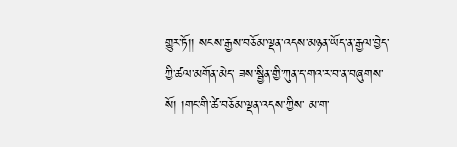གྱུར་ཏོ།། སངས་རྒྱས་བཅོམ་ལྡན་འདས་མཉན་ཡོད་ན་རྒྱལ་བྱེད་ཀྱི་ཚལ་མགོན་མེད་ ཟས་སྦྱིན་གྱི་ཀུན་ད་གའ་ར་བ་ན་བཞུགས་སོ། །གང་གི་ཚེ་བཅོམ་ལྡན་འདས་ཀྱིས་ མ་ག་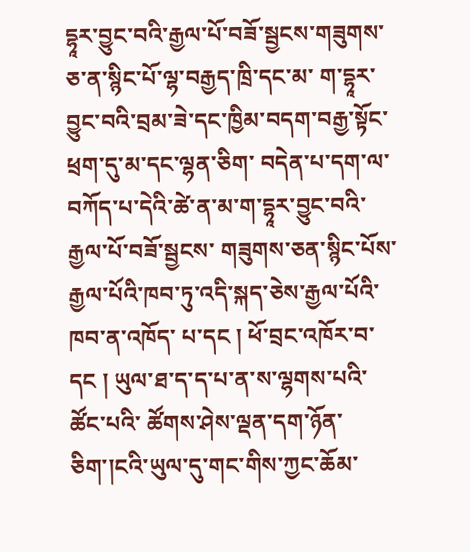དྷཱར་བྱུང་བའི་རྒྱལ་པོ་བཟོ་སྦྱངས་གཟུགས་ཅ་ན་སྙིང་པོ་ལྷ་བརྒྱད་ཁྲི་དང་མ་ ག་དྷཱར་བྱུང་བའི་བྲམ་ཟེ་དང་ཁྱིམ་བདག་བརྒྱ་སྟོང་ཕྲག་དུ་མ་དང་ལྷན་ཅིག་ བདེན་པ་དག་ལ་བཀོད་པ་དེའི་ཚེ་ན་མ་ག་དྷཱར་བྱུང་བའི་རྒྱལ་པོ་བཟོ་སྦྱངས་ གཟུགས་ཅན་སྙིང་པོས་རྒྱལ་པོའི་ཁབ་ཏུ་འདི་སྐད་ཅེས་རྒྱལ་པོའི་ཁབ་ན་འཁོད་ པ་དང ། ཕོ་བྲང་འཁོར་བ་དང ། ཡུལ་ཐ་ད་ད་པ་ན་ས་ལྷགས་པའི་ཚོང་པའི་ ཚོགས་ཤེས་ལྡན་དག་ཉོན་ཅིག་།ངའི་ཡུལ་དུ་གང་གིས་ཀྱང་ཆོམ་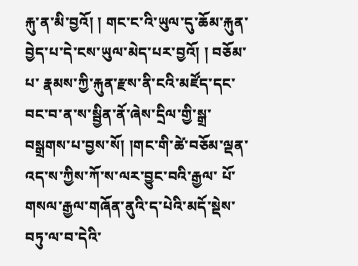རྐུ་ན་མི་བྱའོ། ། གང་ང་འི་ཡུལ་དུ་ཆོམ་རྐུན་བྱེད་པ་དེ་ངས་ཡུལ་མེད་པར་བྱའོ། ། བཅོམ་པ་ རྣམས་ཀྱི་རྐུན་རྫས་ནི་ངའི་མཛོད་དང་བང་བ་ན་ས་སྦྱིན་ནོ་ཞེས་དྲིལ་གྱི་སྒྲ་ བསྒྲགས་པ་བྱས་སོ། །གང་གི་ཚེ་བཅོམ་ལྡན་འད་ས་ཀྱིས་ཀོ་ས་ལར་བྱུང་བའི་རྒྱལ་ པོ་གསལ་རྒྱལ་གཞོན་ནུའི་ད་པེའི་མདོ་སྡེས་བཏུ་ལ་བ་དེའི་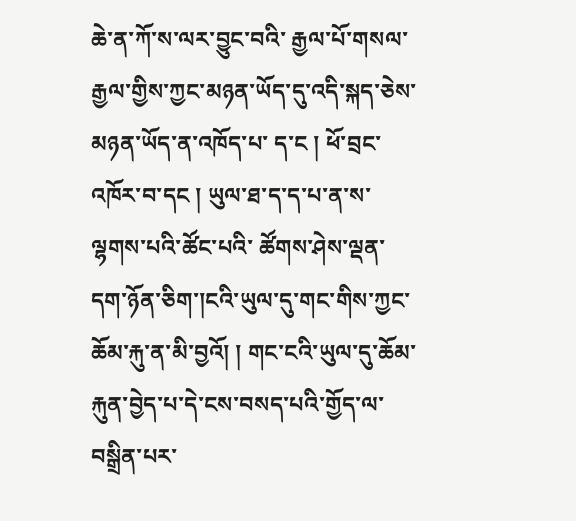ཆེ་ན་ཀོ་ས་ལར་བྱུང་བའི་ རྒྱལ་པོ་གསལ་རྒྱལ་གྱིས་ཀྱང་མཉན་ཡོད་དུ་འདི་སྐད་ཅེས་མཉན་ཡོད་ན་འཁོད་པ་ ད་ང ། ཕོ་བྲང་འཁོར་བ་དང ། ཡུལ་ཐ་ད་ད་པ་ན་ས་ལྷགས་པའི་ཚོང་པའི་ ཚོགས་ཤེས་ལྡན་དག་ཉོན་ཅིག་།ངའི་ཡུལ་དུ་གང་གིས་ཀྱང་ཆོམ་རྐུ་ན་མི་བྱའོ། ། གང་ངའི་ཡུལ་དུ་ཆོམ་རྐུན་བྱེད་པ་དེ་ངས་བསད་པའི་གྱོད་ལ་བསྒྲིན་པར་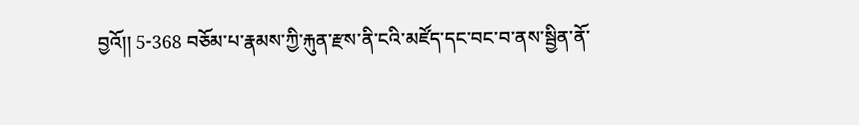བྱའོ།། 5-368 བཅོམ་པ་རྣམས་ཀྱི་རྐུན་རྫས་ནི་ངའི་མཛོད་དང་བང་བ་ནས་སྦྱིན་ནོ་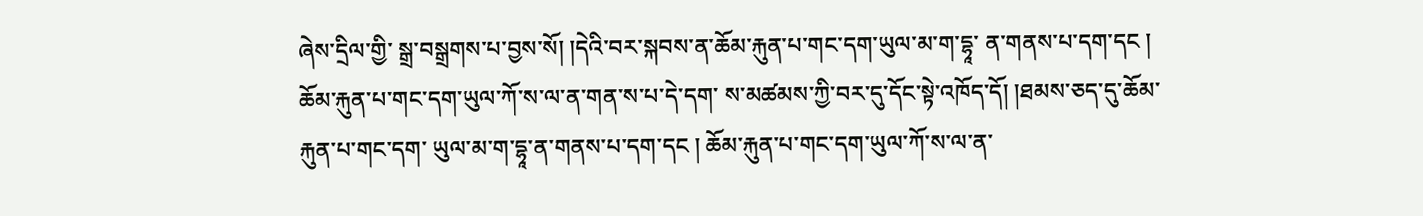ཞེས་དྲིལ་གྱི་ སྒྲ་བསྒྲགས་པ་བྱས་སོ། །དེའི་བར་སྐབས་ན་ཆོམ་རྐུན་པ་གང་དག་ཡུལ་མ་ག་དྷཱ་ ན་གནས་པ་དག་དང ། ཆོམ་རྐུན་པ་གང་དག་ཡུལ་ཀོ་ས་ལ་ན་གན་ས་པ་དེ་དག་ ས་མཚམས་ཀྱི་བར་དུ་དོང་སྟེ་འཁོད་དོ། །ཐམས་ཅད་དུ་ཆོམ་རྐུན་པ་གང་དག་ ཡུལ་མ་ག་དྷཱ་ན་གནས་པ་དག་དང ། ཆོམ་རྐུན་པ་གང་དག་ཡུལ་ཀོ་ས་ལ་ན་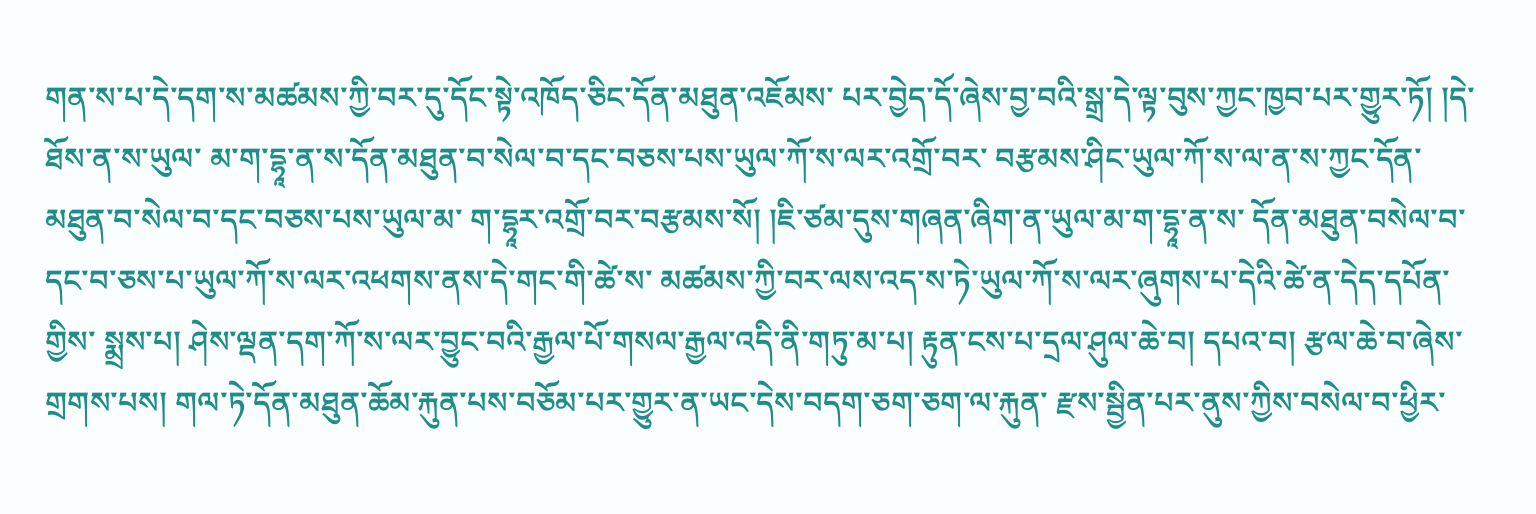གན་ས་པ་དེ་དག་ས་མཚམས་ཀྱི་བར་དུ་དོང་སྟེ་འཁོད་ཅིང་དོན་མཐུན་འཇོམས་ པར་བྱེད་དོ་ཞེས་བྱ་བའི་སྒྲ་དེ་ལྟ་བུས་ཀྱང་ཁྱབ་པར་གྱུར་ཏོ། །དེ་ཐོས་ན་ས་ཡུལ་ མ་ག་དྷཱ་ན་ས་དོན་མཐུན་བ་སེལ་བ་དང་བཅས་པས་ཡུལ་ཀོ་ས་ལར་འགྲོ་བར་ བརྩམས་ཤིང་ཡུལ་ཀོ་ས་ལ་ན་ས་ཀྱང་དོན་མཐུན་བ་སེལ་བ་དང་བཅས་པས་ཡུལ་མ་ ག་དྷཱར་འགྲོ་བར་བརྩམས་སོ། །ཇི་ཙམ་དུས་གཞན་ཞིག་ན་ཡུལ་མ་ག་དྷཱ་ན་ས་ དོན་མཐུན་བསེལ་བ་དང་བ་ཅས་པ་ཡུལ་ཀོ་ས་ལར་འཕགས་ནས་དེ་གང་གི་ཚེ་ས་ མཚམས་ཀྱི་བར་ལས་འད་ས་ཏེ་ཡུལ་ཀོ་ས་ལར་ཞུགས་པ་དེའི་ཚེ་ན་དེད་དཔོན་གྱིས་ སྨྲས་པ། ཤེས་ལྡན་དག་ཀོ་ས་ལར་བྱུང་བའི་རྒྱལ་པོ་གསལ་རྒྱལ་འདི་ནི་གཏུ་མ་པ། རྟུན་ངས་པ་དྲལ་ཤུལ་ཆེ་བ། དཔའ་བ། རྩལ་ཆེ་བ་ཞེས་གྲགས་པས། གལ་ཏེ་དོན་མཐུན་ཆོམ་རྐུན་པས་བཅོམ་པར་གྱུར་ན་ཡང་དེས་བདག་ཅག་ཅག་ལ་རྐུན་ རྫས་སྦྱིན་པར་ནུས་ཀྱིས་བསེལ་བ་ཕྱིར་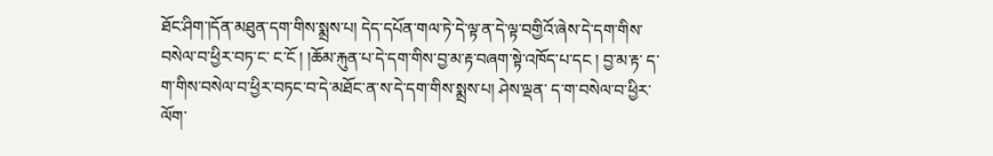ཐོང་ཤིག་།དོན་མཐུན་དག་གིས་སྨྲས་པ། དེད་དཔོན་གལ་ཏེ་དེ་ལྟ་ན་དེ་ལྟ་བགྱིའོ་ཞེས་དེ་དག་གིས་བསེལ་བ་ཕྱིར་བཏ་ང་ ང་ངོ ། །ཆོམ་རྐུན་པ་དེ་དག་གིས་བྱ་མ་རྟ་བཞག་སྟེ་འཁོད་པ་དང ། བྱ་མ་རྟ་ ད་ག་གིས་བསེལ་བ་ཕྱིར་བཏང་བ་དེ་མཐོང་ན་ས་དེ་དག་གིས་སྨྲས་པ། ཤེས་ལྡན་ ད་ག་བསེལ་བ་ཕྱིར་ལོག་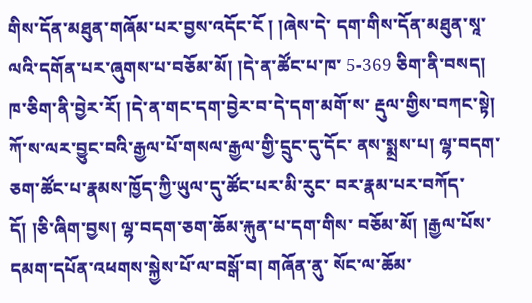གིས་དོན་མཐུན་གཞོམ་པར་བྱས་འདོང་ངོ ། །ཞེས་དེ་ དག་གིས་དོན་མཐུན་སཱ་ལའི་དགོན་པར་ཞུགས་པ་བཅོམ་མོ། །དེ་ན་ཚོང་པ་ཁ་ 5-369 ཅིག་ནི་བསད། ཁ་ཅིག་ནི་བྱེར་རོ། །དེ་ན་གང་དག་བྱེར་བ་དེ་དག་མགོ་ས་ རྡུལ་གྱིས་བཀང་སྟེ། ཀོ་ས་ལར་བྱུང་བའི་རྒྱལ་པོ་གསལ་རྒྱལ་གྱི་དྲུང་དུ་དོང་ ནས་སྨྲས་པ། ལྷ་བདག་ཅག་ཚོང་པ་རྣམས་ཁྱོད་ཀྱི་ཡུལ་དུ་ཚོང་པར་མི་རུང་ བར་རྣམ་པར་བཀོད་དོ། །ཅི་ཞིག་བྱས། ལྷ་བདག་ཅག་ཆོམ་རྐུན་པ་དག་གིས་ བཅོམ་མོ། །རྒྱལ་པོས་དམག་དཔོན་འཕགས་སྐྱེས་པོ་ལ་བསྒོ་བ། གཞོན་ནུ་ སོང་ལ་ཆོམ་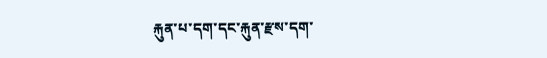རྐུན་པ་དག་དང་རྐུན་རྫས་དག་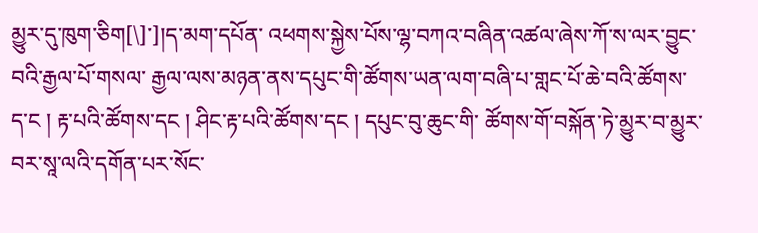མྱུར་དུ་ཁུག་ཅིག[\]་]།ད་མག་དཔོན་ འཕགས་སྐྱེས་པོས་ལྷ་བཀའ་བཞིན་འཚལ་ཞེས་ཀོ་ས་ལར་བྱུང་བའི་རྒྱལ་པོ་གསལ་ རྒྱལ་ལས་མཉན་ནས་དཔུང་གི་ཚོགས་ཡན་ལག་བཞི་པ་གླང་པོ་ཆེ་བའི་ཚོགས་ ད་ང ། རྟ་པའི་ཚོགས་དང ། ཤིང་རྟ་པའི་ཚོགས་དང ། དཔུང་བུ་ཆུང་གི་ ཚོགས་གོ་བསྐོན་ཏེ་མྱུར་བ་མྱུར་བར་སཱ་ལའི་དགོན་པར་སོང་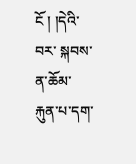ངོ ། །དེའི་བར་ སྐབས་ན་ཆོམ་རྐུན་པ་དག་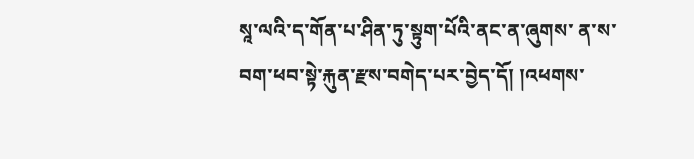སཱ་ལའི་ད་གོན་པ་ཤིན་ཏུ་སྟུག་པོའི་ནང་ན་ཞུགས་ ན་ས་བག་ཕབ་སྟེ་རྐུན་རྫས་བགེད་པར་བྱེད་དོ། །འཕགས་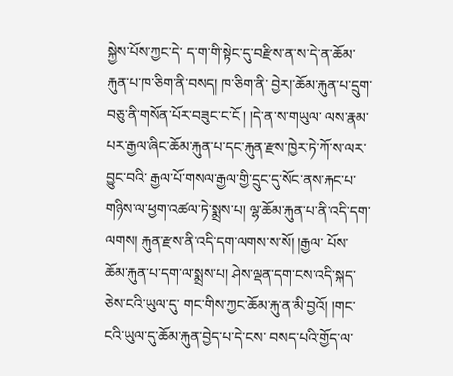སྐྱེས་པོས་ཀྱང་དེ་ ད་ག་གི་སྟེང་དུ་བརྫིས་ན་ས་དེ་ན་ཆོམ་རྐུན་པ་ཁ་ཅིག་ནི་བསད། ཁ་ཅིག་ནི་ བྱེར།་ཆོམ་རྐུན་པ་དྲུག་བཅུ་ནི་གསོན་པོར་བཟུང་ང་ངོ ། །དེ་ན་ས་གཡུལ་ ལས་རྣམ་པར་རྒྱལ་ཞིང་ཆོམ་རྐུན་པ་དང་རྐུན་རྫས་ཁྱེར་ཏེ་ཀོ་ས་ལར་བྱུང་བའི་ རྒྱལ་པོ་གསལ་རྒྱལ་གྱི་དྲུང་དུ་སོང་ནས་རྐང་པ་གཉིས་ལ་ཕྱག་འཚལ་ཏེ་སྨྲས་པ། ལྷ་ཆོམ་རྐུན་པ་ནི་འདི་དག་ལགས། རྐུན་རྫས་ནི་འདི་དག་ལགས་ས་སོ། །རྒྱལ་ པོས་ཆོམ་རྐུན་པ་དག་ལ་སྨྲས་པ། ཤེས་ལྡན་དག་ངས་འདི་སྐད་ཅེས་ངའི་ཡུལ་དུ་ གང་གིས་ཀྱང་ཆོམ་རྐུ་ན་མི་བྱའོ། །གང་ངའི་ཡུལ་དུ་ཆོམ་རྐུན་བྱེད་པ་དེ་ངས་ བསད་པའི་གྱོད་ལ་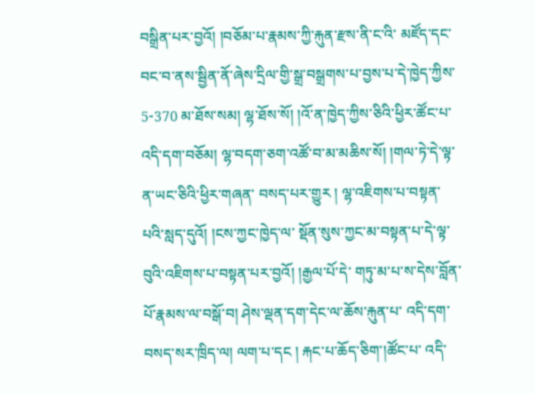བསྒྲིན་པར་བྱའོ། །བཅོམ་པ་རྣམས་ཀྱི་རྐུན་རྫས་ནི་ང་འི་ མཛོད་དང་བང་བ་ནས་སྦྱིན་ནོ་ཞེས་དྲིལ་གྱི་སྒྲ་བསྒྲགས་པ་བྱས་པ་དེ་ཁྱེད་ཀྱིས་ 5-370 མ་ཐོས་སམ། ལྷ་ཐོས་སོ། །འོ་ན་ཁྱེད་ཀྱིས་ཅིའི་ཕྱིར་ཚོང་པ་འདི་དག་བཅོམ། ལྷ་བདག་ཅག་འཚོ་བ་མ་མཆིས་སོ། །གལ་ཏེ་དེ་ལྟ་ན་ཡང་ཅིའི་ཕྱིར་གཞན་ བསད་པར་གྱུར ། ལྷ་འཇིགས་པ་བསྟན་པའི་སླད་དུའོ། །ངས་ཀྱང་ཁྱེད་ལ་ སྡོན་སུས་ཀྱང་མ་བསྟན་པ་དེ་ལྟ་བུའི་འཇིགས་པ་བསྟན་པར་བྱའོ། །རྒྱལ་པོ་དེ་ གཏུ་མ་པ་ས་དེས་བློན་པོ་རྣམས་ལ་བསྒོ་བ། ཤེས་ལྡན་དག་དེང་ལ་ཆོས་རྐུན་པ་ འདི་དག་བསད་སར་ཁྲིད་ལ། ལག་པ་དང ། རྐང་པ་ཆོད་ཅིག་།ཚོང་པ་ འདི་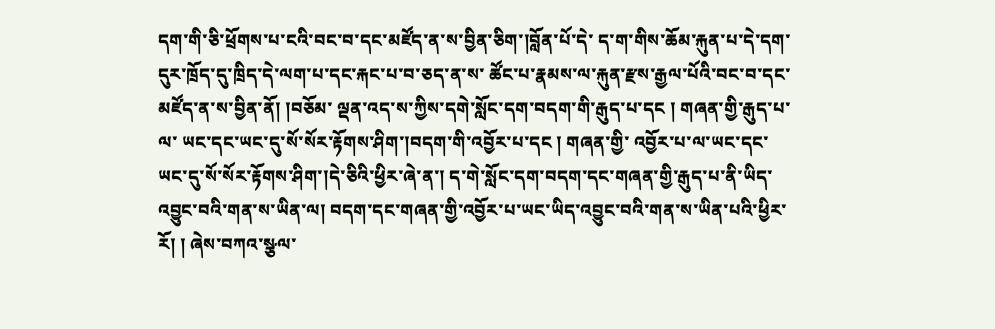དག་གི་ཅི་ཕྲོགས་པ་ངའི་བང་བ་དང་མཛོད་ན་ས་བྱིན་ཅིག་།བློན་པོ་དེ་ ད་ག་གིས་ཆོམ་རྐུན་པ་དེ་དག་དུར་ཁྲོད་དུ་ཁྲིད་དེ་ལག་པ་དང་རྐང་པ་བ་ཅད་ན་ས་ ཚོང་པ་རྣམས་ལ་རྐུན་རྫས་རྒྱལ་པོའི་བང་བ་དང་མཛོད་ན་ས་བྱིན་ནོ། །བཅོམ་ ལྡན་འད་ས་ཀྱིས་དགེ་སློང་དག་བདག་གི་རྒུད་པ་དང ། གཞན་གྱི་རྒུད་པ་ལ་ ཡང་དང་ཡང་དུ་སོ་སོར་རྟོགས་ཤིག་།བདག་གི་འབྱོར་པ་དང ། གཞན་གྱི་ འབྱོར་པ་ལ་ཡང་དང་ཡང་དུ་སོ་སོར་རྟོགས་ཤིག་།དེ་ཅིའི་ཕྱིར་ཞེ་ན་། ད་གེ་སློང་དག་བདག་དང་གཞན་གྱི་རྒུད་པ་ནི་ཡིད་འབྱུང་བའི་གན་ས་ཡིན་ལ། བདག་དང་གཞན་གྱི་འབྱོར་པ་ཡང་ཡིད་འབྱུང་བའི་གན་ས་ཡིན་པའི་ཕྱིར་རོ། ། ཞེས་བཀའ་སྩལ་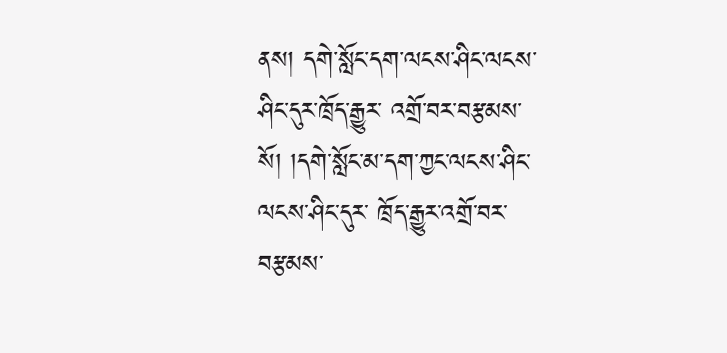ནས། དགེ་སློང་དག་ལངས་ཤིང་ལངས་ཤིང་དུར་ཁྲོད་རྒྱུར་ འགྲོ་བར་བརྩམས་སོ། །དགེ་སློང་མ་དག་ཀྱང་ལངས་ཤིང་ལངས་ཤིང་དུར་ ཁྲོད་རྒྱུར་འགྲོ་བར་བརྩམས་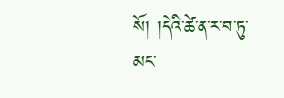སོ། །དེའི་ཚེ་ན་ར་བ་ཏུ་མང་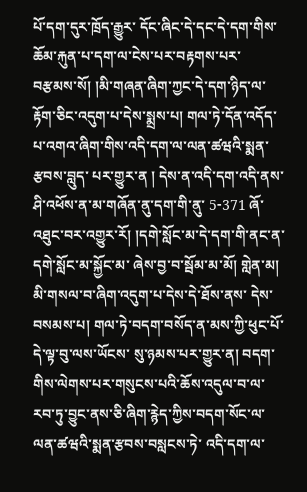པོ་དག་དུར་ཁྲོད་རྒྱུར་ དོང་ཞིང་དེ་དང་དེ་དག་གིས་ཆོམ་རྐུན་པ་དག་ལ་ངེས་པར་བརྟགས་པར་ བརྩམས་སོ། །མི་གཞན་ཞིག་ཀྱང་དེ་དག་ཉིད་ལ་རྟོག་ཅིང་འདུག་པ་དེས་སྨྲས་པ། གལ་ཏེ་དོན་འདོད་པ་འགའ་ཞིག་གིས་འདི་དག་ལ་ལན་ཚཝའི་སྨན་རྩབས་བླུད་ པར་གྱུར་ན ། དེས་ན་འདི་དག་འདི་ནས་ཤི་འཕོས་ན་མ་གཞོན་ནུ་དག་གི་ནུ་ 5-371 ཞོ་འཐུང་བར་འགྱུར་རོ། །དགེ་སློང་མ་དེ་དག་གི་ནང་ན་དགེ་སློང་མ་སྐྱོང་མ་ ཞེས་བྱ་བ་སྦོམ་མ་མོ། གླེན་མ། མི་གསལ་བ་ཞིག་འདུག་པ་དེས་དེ་ཐོས་ནས་ དེས་བསམས་པ། གལ་ཏེ་བདག་བསོད་ན་མས་ཀྱི་ཕུང་པོ་དེ་ལྟ་བུ་ལས་ཡོངས་ སུ་ཉམས་པར་གྱུར་ན། བདག་གིས་ལེགས་པར་གསུངས་པའི་ཆོས་འདུལ་བ་ལ་ རབ་ཏུ་བྱུང་ནས་ཅི་ཞིག་རྙེད་ཀྱིས་བདག་སོང་ལ་ལན་ཚཝའི་སྨན་རྩབས་བསླངས་ཏེ་ འདི་དག་ལ་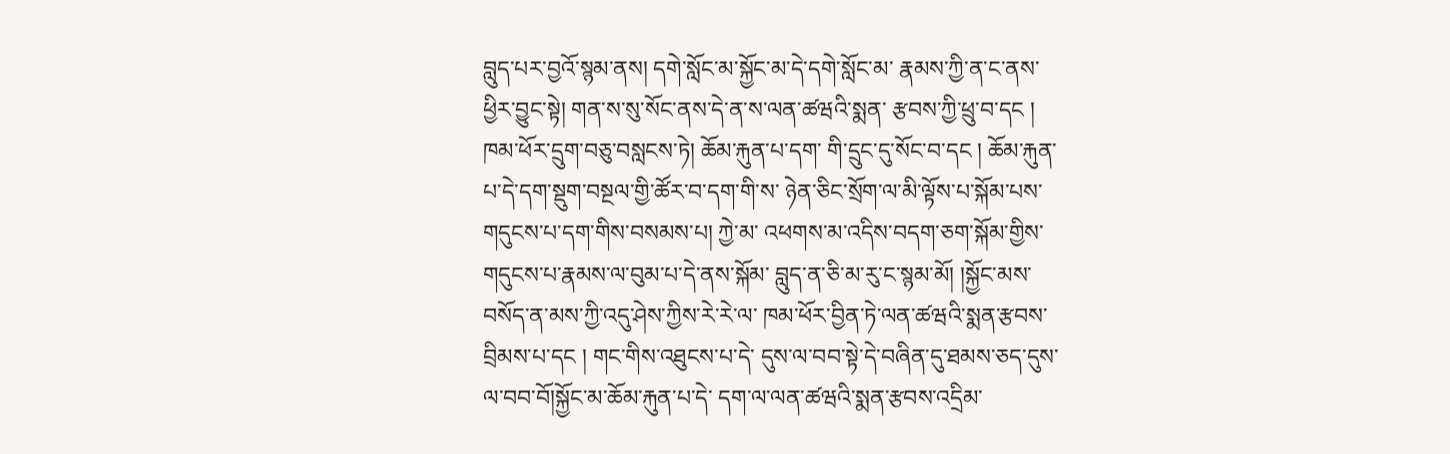བླུད་པར་བྱའོ་སྙམ་ནས། དགེ་སློང་མ་སྐྱོང་མ་དེ་དགེ་སློང་མ་ རྣམས་ཀྱི་ན་ང་ནས་ཕྱིར་བྱུང་སྟེ། གན་ས་སུ་སོང་ནས་དེ་ན་ས་ལན་ཚཝའི་སྨན་ རྩབས་ཀྱི་ཕྲུ་བ་དང ། ཁམ་ཕོར་དྲུག་བཅུ་བསླངས་ཏེ། ཆོམ་རྐུན་པ་དག་ གི་དྲུང་དུ་སོང་བ་དང ། ཆོམ་རྐུན་པ་དེ་དག་སྡུག་བསྔལ་གྱི་ཚོར་བ་དག་གི་ས་ ཉེན་ཅིང་སྲོག་ལ་མི་ལྟོས་པ་སྐོམ་པས་གདུངས་པ་དག་གིས་བསམས་པ། ཀྱེ་མ་ འཕགས་མ་འདིས་བདག་ཅག་སྐོམ་གྱིས་གདུངས་པ་རྣམས་ལ་བུམ་པ་དེ་ནས་སྐོམ་ བླུད་ན་ཅི་མ་རུ་ང་སྙམ་མོ། །སྐྱོང་མས་བསོད་ན་མས་ཀྱི་འདུ་ཤེས་ཀྱིས་རེ་རེ་ལ་ ཁམ་ཕོར་བྱིན་ཏེ་ལན་ཚཝའི་སྨན་རྩབས་བྲིམས་པ་དང ། གང་གིས་འཐུངས་པ་དེ་ དུས་ལ་བབ་སྟེ་དེ་བཞིན་དུ་ཐམས་ཅད་དུས་ལ་བབ་བོ།སྐྱོང་མ་ཆོམ་རྐུན་པ་དེ་ དག་ལ་ལན་ཚཝའི་སྨན་རྩབས་འདྲིམ་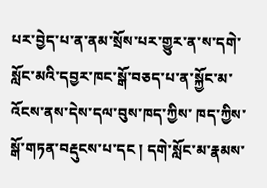པར་བྱེད་པ་ན་ནམ་སྲོས་པར་གྱུར་ན་ས་དགེ་ སློང་མའི་དབྱར་ཁང་སྒོ་བཅད་པ་ན་སྐྱོང་མ་འོངས་ནས་དེས་དལ་བུས་ཁད་ཀྱིས་ ཁད་ཀྱིས་སྒོ་གཏན་བརྡུངས་པ་དང ། དགེ་སློང་མ་རྣམས་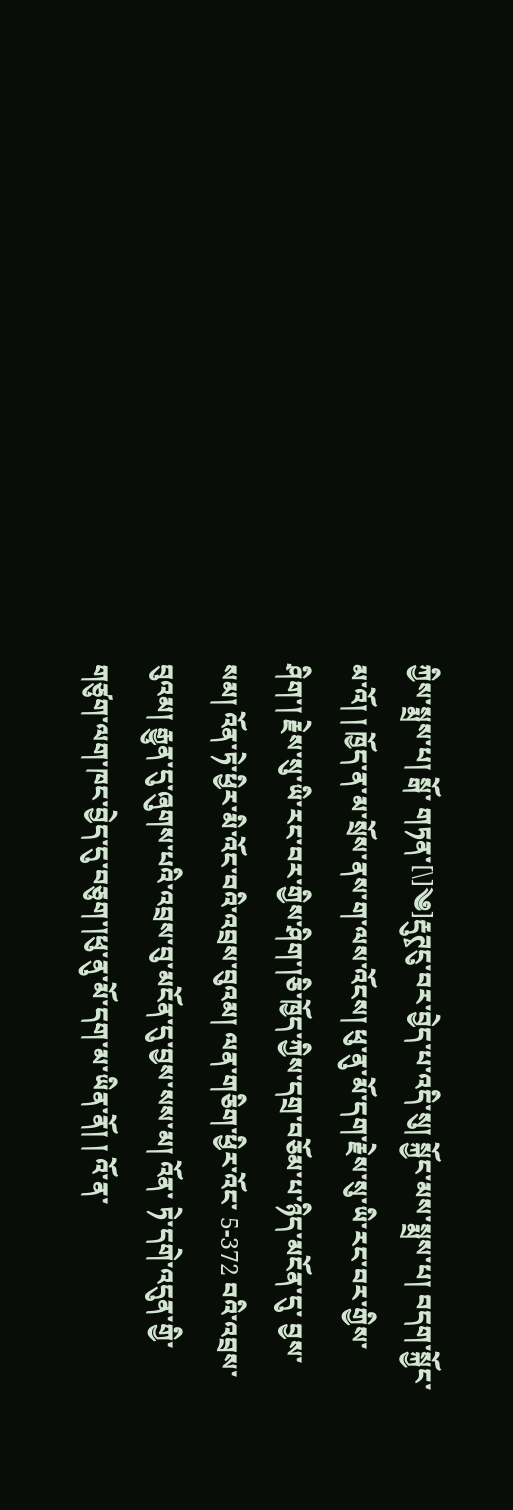ཀྱིས་སྨྲས་པ། སྒོ་ གཏན་[\]༄]རྡུཊྭངུ་བར་བྱེད་པ་འདི་སུ། སྐྱོང་མས་སྨྲས་པ། བདག་སྐྱོང་མ་འོ། ། ཁྱོད་ན་མ་སྲོས་ནས་ག་ལས་འོངས། ཕུ་ནུ་མོ་དག་རྗེས་སུ་ཡི་རང་བར་གྱིས་ཤིག་། རྗེས་སུ་ཡི་རང་བར་གྱིས་ཤིག་།ཅི་ཁྱོད་ཀྱིས་དགྲ་བཅོམ་པ་ཉིད་མངོན་དུ་ བྱས་སམ། འོན་ཏེ་ཕྱིར་མི་འོང་བའི་འབྲས་བུའམ། ལན་གཅིག་ཕྱིར་འོང་ 5-372 བའི་འབྲས་བུའམ། རྒྱུན་དུ་ཞུགས་པའི་འབྲས་བུ་མངོན་དུ་བྱས་སས་མ། འོན་ ཏེ་དགེ་འདུན་གྱི་གཙུག་ལག་ཁང་བྱེད་དུ་བཅུག་།ཕུ་ནུ་མོ་དག་མ་ཡིན་ནོ། ། འོ་ན་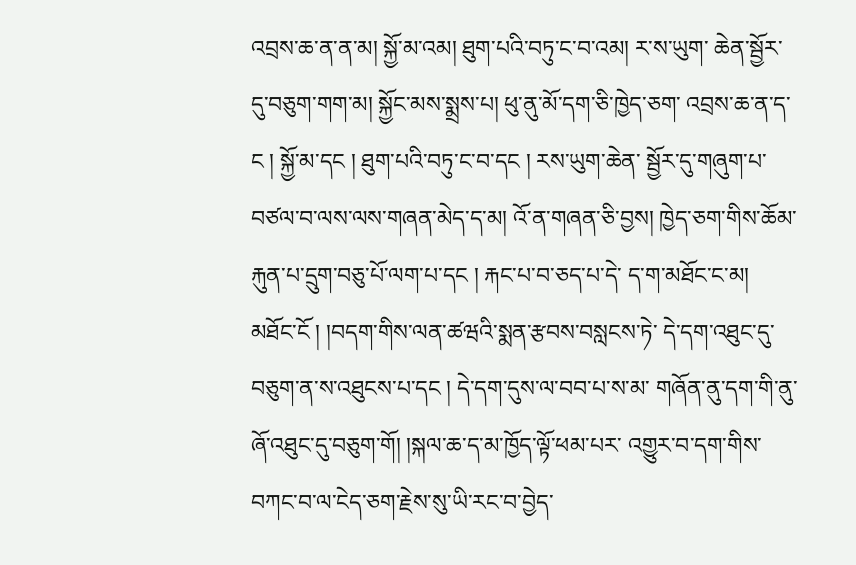འབྲས་ཆ་ན་ན་མ། སྐྱོ་མ་འམ། ཐུག་པའི་བཏུ་ང་བ་འམ། ར་ས་ཡུག་ ཆེན་སྦྱོར་དུ་བཅུག་གག་མ། སྐྱོང་མས་སྨྲས་པ། ཕུ་ནུ་མོ་དག་ཅི་ཁྱེད་ཅག་ འབྲས་ཆ་ན་ད་ང ། སྐྱོ་མ་དང ། ཐུག་པའི་བཏུ་ང་བ་དང ། རས་ཡུག་ཆེན་ སྦྱོར་དུ་གཞུག་པ་བཙལ་བ་ལས་ལས་གཞན་མེད་ད་མ། འོ་ན་གཞན་ཅི་བྱས། ཁྱེད་ཅག་གིས་ཆོམ་རྐུན་པ་དྲུག་བཅུ་པོ་ལག་པ་དང ། རྐང་པ་བ་ཅད་པ་དེ་ ད་ག་མཐོང་ང་མ། མཐོང་ངོ ། །བདག་གིས་ལན་ཚཝའི་སྨན་རྩབས་བསླངས་ཏེ་ དེ་དག་འཐུང་དུ་བཅུག་ན་ས་འཐུངས་པ་དང ། དེ་དག་དུས་ལ་བབ་པ་ས་མ་ གཞོན་ནུ་དག་གི་ནུ་ཞོ་འཐུང་དུ་བཅུག་གོ། །སྐལ་ཆ་ད་མ་ཁྱོད་ལྟོ་ཕམ་པར་ འགྱུར་བ་དག་གིས་བཀང་བ་ལ་ངེད་ཅག་རྗེས་སུ་ཡི་རང་བ་བྱེད་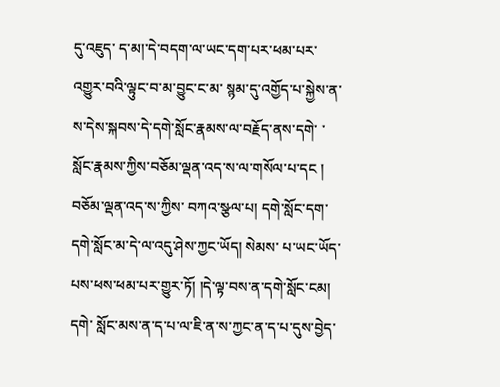དུ་འཇུད་ ད་མ།་དེ་བདག་ལ་ཡང་དག་པར་ཕམ་པར་འགྱུར་བའི་ལྟུང་བ་མ་བྱུང་ང་མ་ སྙམ་དུ་འགྱོད་པ་སྐྱེས་ན་ས་དེས་སྐབས་དེ་དགེ་སློང་རྣམས་ལ་བརྗོད་ནས་དགེ་ ་སློང་རྣམས་ཀྱིས་བཅོམ་ལྡན་འད་ས་ལ་གསོལ་པ་དང ། བཅོམ་ལྡན་འད་ས་ཀྱིས་ བཀའ་སྩལ་པ། དགེ་སློང་དག་དགེ་སློང་མ་དེ་ལ་འདུ་ཤེས་ཀྱང་ཡོད། སེམས་ པ་ཡང་ཡོད་པས་ཕས་ཕམ་པར་གྱུར་ཏོ། །དེ་ལྟ་བས་ན་དགེ་སློང་ངམ། དགེ་ སློང་མས་ན་ད་པ་ལ་ཇི་ན་ས་ཀྱང་ན་ད་པ་དུས་བྱེད་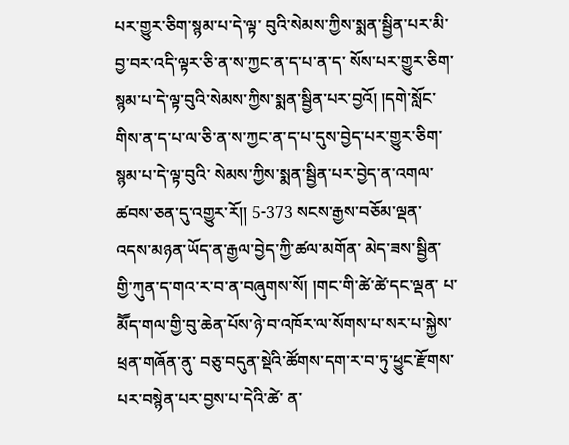པར་གྱུར་ཅིག་སྙམ་པ་དེ་ལྟ་ བུའི་སེམས་ཀྱིས་སྨན་སྦྱིན་པར་མི་བྱ་བར་འདི་ལྟར་ཅི་ན་ས་ཀྱང་ན་ད་པ་ན་ད་ སོས་པར་གྱུར་ཅིག་སྙམ་པ་དེ་ལྟ་བུའི་སེམས་ཀྱིས་སྨན་སྦྱིན་པར་བྱའོ། །དགེ་སློང་ གིས་ན་ད་པ་ལ་ཅི་ན་ས་ཀྱང་ན་ད་པ་དུས་བྱེད་པར་གྱུར་ཅིག་སྙམ་པ་དེ་ལྟ་བུའི་ སེམས་ཀྱིས་སྨན་སྦྱིན་པར་བྱེད་ན་འགལ་ཚབས་ཅན་དུ་འགྱུར་རོ།། 5-373 སངས་རྒྱས་བཅོམ་ལྡན་འདས་མཉན་ཡོད་ན་རྒྱལ་བྱེད་ཀྱི་ཚལ་མགོན་ མེད་ཟས་སྦྱིན་གྱི་ཀུན་ད་གའ་ར་བ་ན་བཞུགས་སོ། །གང་གི་ཚེ་ཚེ་དང་ལྡན་ པ་མཽད་གལ་གྱི་བུ་ཆེན་པོས་ཉེ་བ་འཁོར་ལ་སོགས་པ་སར་པ་སྐྱེས་ཕྲན་གཞོན་ནུ་ བཅུ་བདུན་སྡེའི་ཚོགས་དག་ར་བ་ཏུ་ཕྱུང་རྫོགས་པར་བསྙེན་པར་བྱས་པ་དེའི་ཚེ་ ན་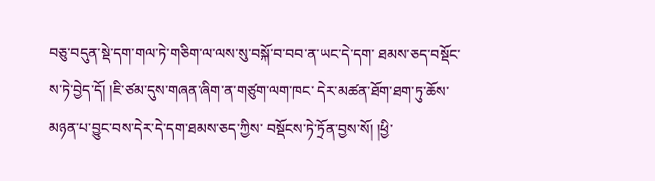བཅུ་བདུན་སྡེ་དག་གལ་ཏེ་གཅིག་ལ་ལས་སུ་བསྐོ་བ་བབ་ན་ཡང་དེ་དག་ ཐམས་ཅད་བསྡོང་ས་ཏེ་བྱེད་དོ། །ཇི་ཙམ་དུས་གཞན་ཞིག་ན་གཙུག་ལག་ཁང་ དེར་མཚན་ཐོག་ཐག་ཏུ་ཆོས་མཉན་པ་བྱུང་བས་དེར་དེ་དག་ཐམས་ཅད་ཀྱིས་ བསྡོངས་ཏེ་ཏྲོན་བྱས་སོ། །ཕྱི་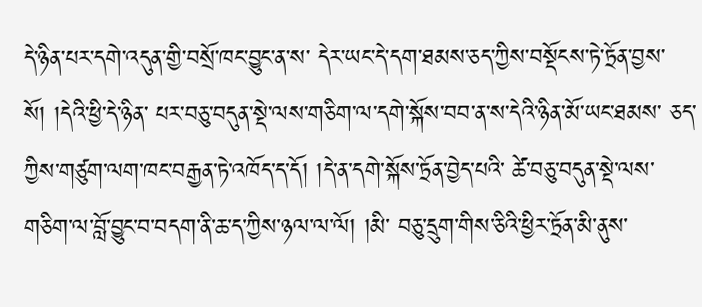དེ་ཉིན་པར་དགེ་འདུན་གྱི་བསྲོ་ཁང་བྱུང་ན་ས་ དེར་ཡང་དེ་དག་ཐམས་ཅད་ཀྱིས་བསྡོངས་ཏེ་ཏྲོན་བྱས་སོ། །དེའི་ཕྱི་དེ་ཉིན་ པར་བཅུ་བདུན་སྡེ་ལས་གཅིག་ལ་དགེ་སྐོས་བབ་ན་ས་དེའི་ཉིན་མོ་ཡང་ཐམས་ ཅད་ཀྱིས་གཙུག་ལག་ཁང་བརྒྱན་ཏེ་འཁོད་ད་དོ། །དེ་ན་དགེ་སྐོས་ཏྲོན་བྱེད་པའི་ ཚེ་བཅུ་བདུན་སྡེ་ལས་གཅིག་ལ་བློ་བྱུང་བ་བདག་ནི་ཆ་ད་ཀྱིས་ཉལ་ལ་ལོ། །མི་ བཅུ་དྲུག་གིས་ཅིའི་ཕྱིར་ཏྲོན་མི་ནུས་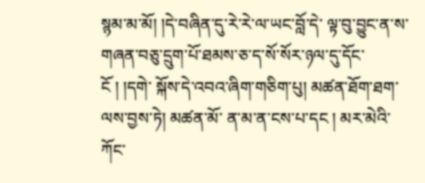སྙམ་མ་མོ། །དེ་བཞིན་དུ་རེ་རེ་ལ་ཡང་བློ་དེ་ ལྟ་བུ་བྱུང་ན་ས་གཞན་བཅུ་དྲུག་པོ་ཐམས་ཅ་ད་སོ་སོར་ཉལ་དུ་དོང་ངོ ། །དགེ་ སྐོས་དེ་འབའ་ཞིག་གཅིག་པུ། མཚན་ཐོག་ཐག་ལས་བྱས་ཏེ། མཚན་མོ་ ན་མ་ན་ངས་པ་དང ། མར་མེའི་ཀོང་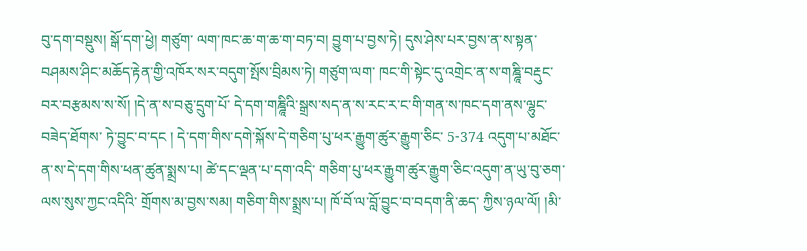བུ་དག་བསྡུས། སྒོ་དག་ཕྱེ། གཙུག་ ལག་ཁང་ཆ་ག་ཆ་ག་བཏ་བ། བྱུག་པ་བྱས་ཏེ། དུས་ཤེས་པར་བྱས་ན་ས་སྟན་ བཤམས་ཤིང་མཆོད་རྟེན་གྱི་འཁོར་སར་བདུག་སྤོས་བྲིམས་ཏེ། གཙུག་ལག་ ཁང་གི་སྟེང་དུ་འགྲེང་ན་ས་གཎྜཱི་བརྡུང་བར་བརྩམས་ས་སོ། །དེ་ན་ས་བཅུ་དྲུག་པོ་ དེ་དག་གཎྜཱིའི་སྒྲས་སད་ན་ས་རང་ར་ང་གི་གན་ས་ཁང་དག་ནས་ལྷུང་བཟེད་ཐོགས་ ཏེ་བྱུང་བ་དང ། དེ་དག་གིས་དགེ་སྐོས་དེ་གཅིག་པུ་ཕར་རྒྱུག་ཚུར་རྒྱུག་ཅིང་ 5-374 འདུག་པ་མཐོང་ན་ས་དེ་དག་གིས་ཕན་ཚུན་སྨྲས་པ། ཚེ་དང་ལྡན་པ་དག་འདི་ གཅིག་པུ་ཕར་རྒྱུག་ཚུར་རྒྱུག་ཅིང་འདུག་ན་ཡུ་བུ་ཅག་ལས་སུས་ཀྱང་འདིའི་ གྲོགས་མ་བྱས་སམ། གཅིག་གིས་སྨྲས་པ། ཁོ་བོ་ལ་བློ་བྱུང་བ་བདག་ནི་ཆད་ ཀྱིས་ཉལ་ལོ། །མི་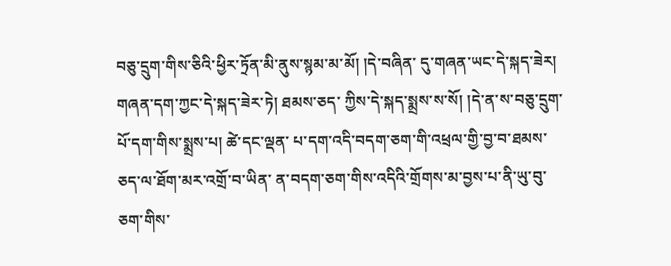བཅུ་དྲུག་གིས་ཅིའི་ཕྱིར་ཏྲོན་མི་ནུས་སྙམ་མ་མོ། །དེ་བཞིན་ དུ་གཞན་ཡང་དེ་སྐད་ཟེར། གཞན་དག་ཀྱང་དེ་སྐད་ཟེར་ཏེ། ཐམས་ཅད་ ཀྱིས་དེ་སྐད་སྨྲས་ས་སོ། །དེ་ན་ས་བཅུ་དྲུག་པོ་དག་གིས་སྨྲས་པ། ཚེ་དང་ལྡན་ པ་དག་འདི་བདག་ཅག་གི་འཕྲལ་གྱི་བྱ་བ་ཐམས་ཅད་ལ་ཐོག་མར་འགྲོ་བ་ཡིན་ ན་བདག་ཅག་གིས་འདིའི་གྲོགས་མ་བྱས་པ་ནི་ཡུ་བུ་ཅག་གིས་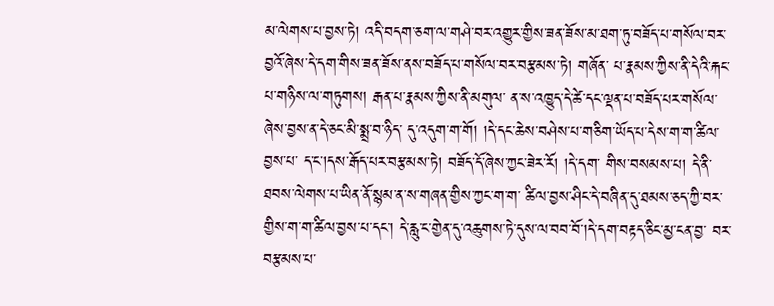མ་ལེགས་པ་བྱས་ཏེ། འདི་བདག་ཅག་ལ་གཤེ་བར་འགྱུར་གྱིས་ཟན་ཟོས་མ་ཐག་ཏུ་བཟོད་པ་གསོལ་བར་ བྱའོ་ཞེས་དེ་དག་གིས་ཟན་ཟོས་ནས་བཟོད་པ་གསོལ་བར་བརྩམས་ཏེ། གཞོན་ པ་རྣམས་ཀྱིས་ནི་དེའི་རྐང་པ་གཉིས་ལ་གཏུགས། རྒན་པ་རྣམས་ཀྱིས་ནི་མགུལ་ ན་ས་འཁྱུད་དེ་ཚེ་དང་ལྡན་པ་བཟོད་པར་གསོལ་ཞེས་བྱས་ན་དེ་ཅང་མི་སྨྲ་བ་ཉིད་ དུ་འདུག་ག་གོ། །དེ་དང་ཆེས་བཤེས་པ་གཅིག་ཡོད་པ་དེས་ག་ག་ཚིལ་བྱས་པ་ ད་ང་།དས་རྒོད་པར་བརྩམས་ཏེ། བཟོད་དོ་ཞེས་ཀྱང་ཟེར་རོ། །དེ་དག་ གིས་བསམས་པ། དེ་ནི་ཐབས་ལེགས་པ་ཡིན་ནོ་སྙམ་ན་ས་གཞན་གྱིས་ཀྱང་ག་ག་ ཚིལ་བྱས་ཤིང་དེ་བཞིན་དུ་ཐམས་ཅད་ཀྱི་བར་གྱིས་ག་ག་ཚིལ་བྱས་པ་དང་། དེ་རླུ་ང་གྱེན་དུ་འཆུགས་ཏེ་དུས་ལ་བབ་བོ་།དེ་དག་བརྟད་ཅིང་མྱ་ངན་བྱ་ བར་བརྩམས་པ་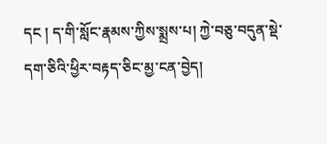དང ། ད་གི་སློང་རྣམས་ཀྱིས་སྨྲས་པ། ཀྱེ་བཅུ་བདུན་སྡེ་ དག་ཅིའི་ཕྱིར་བརྟད་ཅིང་མྱ་ངན་བྱེད།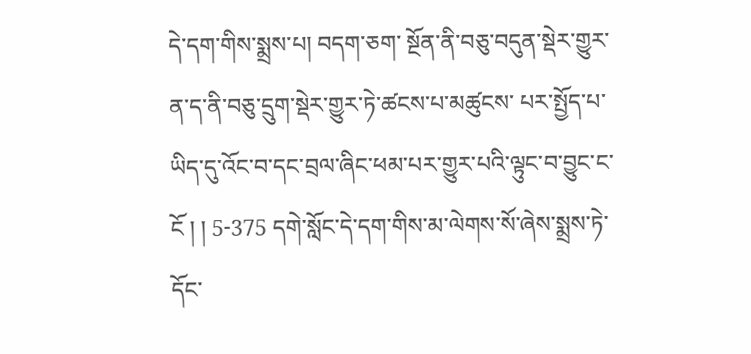དེ་དག་གིས་སྨྲས་པ། བདག་ཅག་ སྔོན་ནི་བཅུ་བདུན་སྡེར་གྱུར་ན་ད་ནི་བཅུ་དྲུག་སྡེར་གྱུར་ཏེ་ཚངས་པ་མཚུངས་ པར་སྤྱོད་པ་ཡིད་དུ་འོང་བ་དང་བྲལ་ཞིང་ཕམ་པར་གྱུར་པའི་ལྟུང་བ་བྱུང་ང་ངོ ། ། 5-375 དགེ་སློང་དེ་དག་གིས་མ་ལེགས་སོ་ཞེས་སྨྲས་ཏེ་དོང་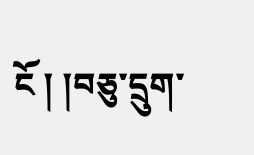ངོ ། །བཅུ་དྲུག་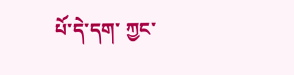པོ་དེ་དག་ ཀྱང་